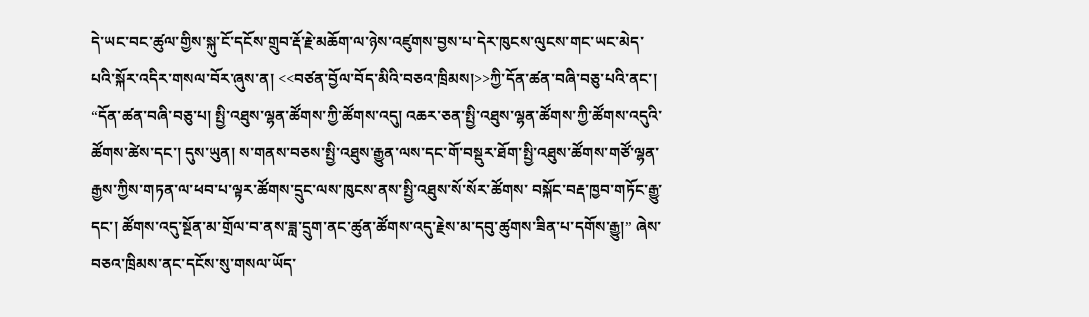དེ་ཡང་བང་ཚུལ་གྱིས་སྐུ་ངོ་དངོས་གྲུབ་རྡོ་རྗེ་མཆོག་ལ་ཉེས་འཛུགས་བྱས་པ་དེར་ཁུངས་ལུངས་གང་ཡང་མེད་པའི་སྐོར་འདིར་གསལ་བོར་ཞུས་ན། <<བཙན་བྱོལ་བོད་མིའི་བཅའ་ཁྲིམས།>>ཀྱི་དོན་ཚན་བཞི་བཅུ་པའི་ནང་། “དོན་ཚན་བཞི་བཅུ་པ། སྤྱི་འཐུས་ལྷན་ཚོགས་ཀྱི་ཚོགས་འདུ། འཆར་ཅན་སྤྱི་འཐུས་ལྷན་ཚོགས་ཀྱི་ཚོགས་འདུའི་ཚོགས་ཚེས་དང་། དུས་ཡུན། ས་གནས་བཅས་སྤྱི་འཐུས་རྒྱུན་ལས་དང་གོ་བསྡུར་ཐོག་སྤྱི་འཐུས་ཚོགས་གཙོ་ལྷན་རྒྱས་ཀྱིས་གཏན་ལ་ཕབ་པ་ལྟར་ཚོགས་དྲུང་ལས་ཁུངས་ནས་སྤྱི་འཐུས་སོ་སོར་ཚོགས་ བསྐོང་བརྡ་ཁྱབ་གཏོང་རྒྱུ་དང་། ཚོགས་འདུ་སྔོན་མ་གྲོལ་བ་ནས་ཟླ་དྲུག་ནང་ཚུན་ཚོགས་འདུ་རྗེས་མ་དབུ་ཚུགས་ཟིན་པ་དགོས་རྒྱུ།” ཞེས་བཅའ་ཁྲིམས་ནང་དངོས་སུ་གསལ་ཡོད་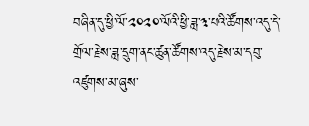བཞིན་དུ་ཕྱི་ལོ་༢༠༢༠་ལོའི་ཕྱི་ཟླ་༣་པའི་ཚོགས་འདུ་དེ་གྲོལ་རྗེས་ཟླ་དྲུག་ནང་ཚུན་ཚོགས་འདུ་རྗེས་མ་དབུ་འཛུགས་མ་ཞུས་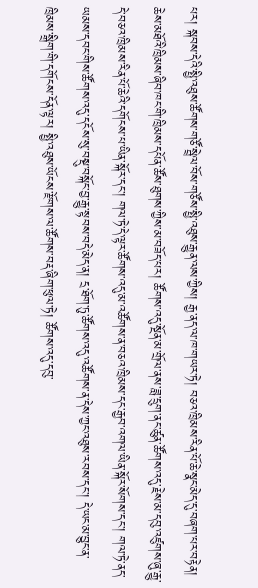པར། སྐབས་དེའི་སྤྱི་འཐུས་ཚོགས་གཙོ་སྦྲེལ་བོས་གཙོས་སྤྱི་འཐུས་རྒྱུན་ལས་ཀྱིས། རྒྱ་ནད་ལ་ཁ་གཡར་ཏེ། བཅའ་ཁྲིམས་རིན་པོ་ཆེ་སྣང་མེད་དུ་བཞག་པར་བརྟེན། ཆེས་མཐོའི་ཁྲིམས་ཞིབ་ཁང་གི་ཁྲིམས་དཔོན་ཚོས་ཐུགས་ཀྱིས་མ་བཟོད་པར། ཚོགས་འདུ་སྔོན་མ་གྲོལ་ནས་ཟླ་དྲུག་ནང་ཚུན་ཚོགས་འདུ་རྗེས་མ་དབུ་འཛུགས་ཞུ་རྒྱུ་དེ་བཅའ་ཁྲིམས་རིན་པོ་ཆེའི་དགོངས་པ་ཡིན་སྐོར་དང་། གལ་ཏེ་དེ་ལྟར་ཚོགས་འདུ་མ་འཚོགས་ན་བཅའ་ཁྲིམས་དང་རྒྱབ་འགལ་ཡིན་སྐོར་སོགས་དང་། གལ་ཏེ་ནད་ཡམས་དབང་གིས་ཚོགས་འདུ་དངོས་སུ་བསྡུ་བསྐོང་བྱ་རྒྱུ་སྟབས་བདེ་མེད་ན། དྲ་ཐོག་ཏུ་ཚོགས་འདུ་འཚོགས་ན་དེས་ཀྱང་འཐུས་རབས་དང་། དེ་ཡང་མ་བྱུང་ན་ཁྲིམས་སྒྲིག་གི་དགོངས་དོན་ལྟར། སྤྱི་འཐུས་ཡོངས་རྫོགས་ལ་ཚོགས་བརྡ་ཞིག་ཕུལ་ཏེ། ཚོགས་འདུ་དབུ་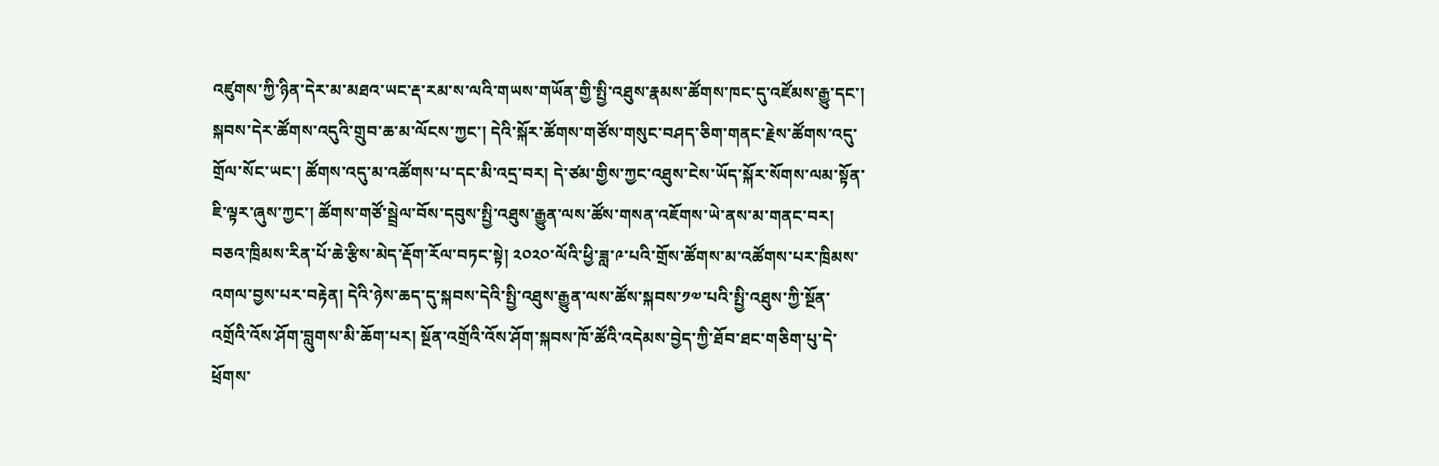འཛུགས་ཀྱི་ཉིན་དེར་མ་མཐའ་ཡང་རྡ་རམ་ས་ལའི་གཡས་གཡོན་གྱི་སྤྱི་འཐུས་རྣམས་ཚོགས་ཁང་དུ་འཛོམས་རྒྱུ་དང་། སྐབས་དེར་ཚོགས་འདུའི་གྲུབ་ཆ་མ་ལོངས་ཀྱང་། དེའི་སྐོར་ཚོགས་གཙོས་གསུང་བཤད་ཅིག་གནང་རྗེས་ཚོགས་འདུ་གྲོལ་སོང་ཡང་། ཚོགས་འདུ་མ་འཚོགས་པ་དང་མི་འདྲ་བར། དེ་ཙམ་གྱིས་ཀྱང་འཐུས་ངེས་ཡོད་སྐོར་སོགས་ལམ་སྟོན་ཇི་ལྟར་ཞུས་ཀྱང་། ཚོགས་གཙོ་སྦྲེལ་བོས་དབུས་སྤྱི་འཐུས་རྒྱུན་ལས་ཚོས་གསན་འཇོགས་ཡེ་ནས་མ་གནང་བར། བཅའ་ཁྲིམས་རིན་པོ་ཆེ་རྩིས་མེད་རྡོག་རོལ་བཏང་སྟེ། ༢༠༢༠་ལོའི་ཕྱི་ཟླ་༩་པའི་གྲོས་ཚོགས་མ་འཚོགས་པར་ཁྲིམས་འགལ་བྱས་པར་བརྟེན། དེའི་ཉེས་ཆད་དུ་སྐབས་དེའི་སྤྱི་འཐུས་རྒྱུན་ལས་ཚོས་སྐབས་༡༧་པའི་སྤྱི་འཐུས་ཀྱི་སྔོན་འགྲོའི་འོས་ཤོག་བླུགས་མི་ཆོག་པར། སྔོན་འགྲོའི་འོས་ཤོག་སྐབས་ཁོ་ཚོའི་འདེམས་བྱེད་ཀྱི་ཐོབ་ཐང་གཅིག་པུ་དེ་ཕྲོགས་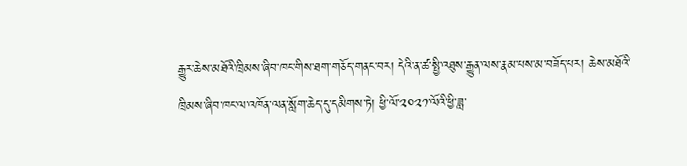རྒྱུར་ཆེས་མཐོའི་ཁྲིམས་ཞིབ་ཁང་གིས་ཐག་གཅོད་གནང་བར། དེའི་ན་ཚ་སྤྱི་འཐུས་རྒྱུན་ལས་རྣམ་པས་མ་བཟོད་པར། ཆེས་མཐོའི་ཁྲིམས་ཞིབ་ཁང་ལ་འཁོན་ལན་སློག་ཆེད་དུ་དམིགས་ཏེ། ཕྱི་ལོ་༢༠༢༡་ལོའི་ཕྱི་ཟླ་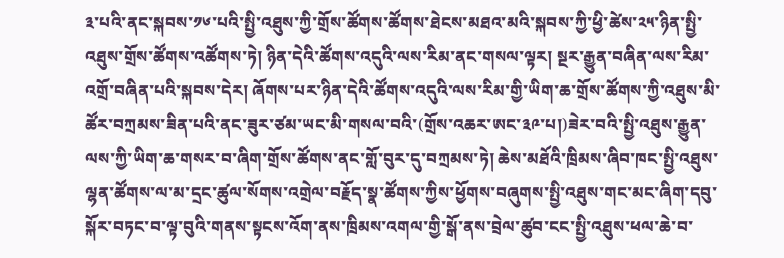༣་པའི་ནང་སྐབས་༡༦་པའི་སྤྱི་འཐུས་ཀྱི་གྲོས་ཚོགས་ཚོགས་ཐེངས་མཐའ་མའི་སྐབས་ཀྱི་ཕྱི་ཚེས་༢༥་ཉིན་སྤྱི་འཐུས་གྲོས་ཚོགས་འཚོགས་ཏེ། ཉིན་དེའི་ཚོགས་འདུའི་ལས་རིམ་ནང་གསལ་ལྟར། སྔར་རྒྱུན་བཞིན་ལས་རིམ་འགྲོ་བཞིན་པའི་སྐབས་དེར། ཞོགས་པར་ཉིན་དེའི་ཚོགས་འདུའི་ལས་རིམ་གྱི་ཡིག་ཆ་གྲོས་ཚོགས་ཀྱི་འཐུས་མི་ཚོར་བཀྲམས་ཟིན་པའི་ནང་ཟུར་ཙམ་ཡང་མི་གསལ་བའི་(གྲོས་འཆར་ཨང་༣༩་པ།)ཟེར་བའི་སྤྱི་འཐུས་རྒྱུན་ལས་ཀྱི་ཡིག་ཆ་གསར་བ་ཞིག་གྲོས་ཚོགས་ནང་གློ་བུར་དུ་བཀྲམས་ཏེ། ཆེས་མཐོའི་ཁྲིམས་ཞིབ་ཁང་སྤྱི་འཐུས་ལྷན་ཚོགས་ལ་མ་དྲང་ཚུལ་སོགས་འགྲེལ་བརྗོད་སྣ་ཚོགས་ཀྱིས་ཕྱོགས་བཞུགས་སྤྱི་འཐུས་གང་མང་ཞིག་དབུ་སྐོར་བཏང་བ་ལྟ་བུའི་གནས་སྟངས་འོག་ནས་ཁྲིམས་འགལ་གྱི་སྒོ་ནས་བྲེལ་ཚུབ་ངང་སྤྱི་འཐུས་ཕལ་ཆེ་བ་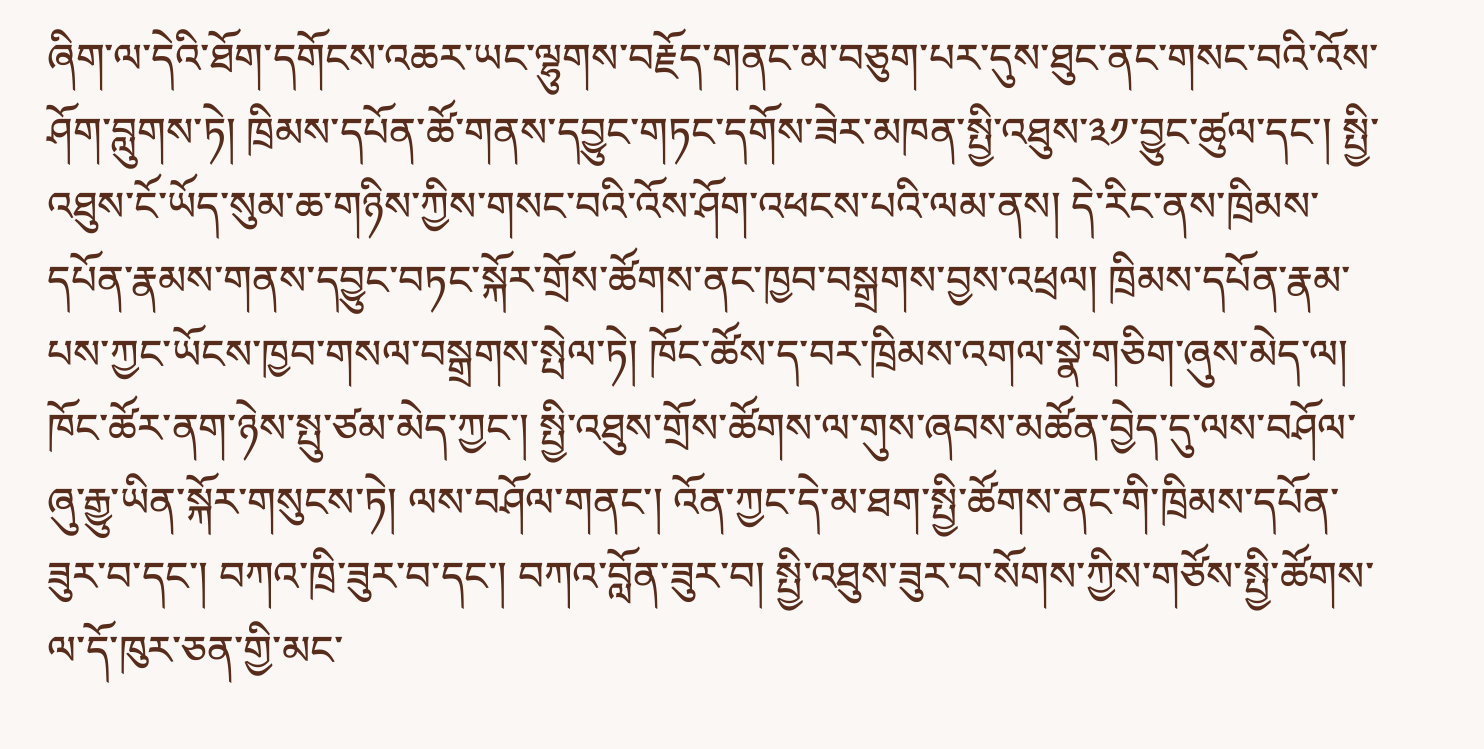ཞིག་ལ་དེའི་ཐོག་དགོངས་འཆར་ཡང་ལྷུགས་བརྗོད་གནང་མ་བཅུག་པར་དུས་ཐུང་ནང་གསང་བའི་འོས་ཤོག་བླུགས་ཏེ། ཁྲིམས་དཔོན་ཚོ་གནས་དབྱུང་གཏང་དགོས་ཟེར་མཁན་སྤྱི་འཐུས་༣༡་བྱུང་ཚུལ་དང་། སྤྱི་འཐུས་ངོ་ཡོད་སུམ་ཆ་གཉིས་ཀྱིས་གསང་བའི་འོས་ཤོག་འཕངས་པའི་ལམ་ནས། དེ་རིང་ནས་ཁྲིམས་དཔོན་རྣམས་གནས་དབྱུང་བཏང་སྐོར་གྲོས་ཚོགས་ནང་ཁྱབ་བསྒྲགས་བྱས་འཕྲལ། ཁྲིམས་དཔོན་རྣམ་པས་ཀྱང་ཡོངས་ཁྱབ་གསལ་བསྒྲགས་སྤེལ་ཏེ། ཁོང་ཚོས་ད་བར་ཁྲིམས་འགལ་སྣེ་གཅིག་ཞུས་མེད་ལ། ཁོང་ཚོར་ནག་ཉེས་སྤུ་ཙམ་མེད་ཀྱང་། སྤྱི་འཐུས་གྲོས་ཚོགས་ལ་གུས་ཞབས་མཚོན་བྱེད་དུ་ལས་བཤོལ་ཞུ་རྒྱུ་ཡིན་སྐོར་གསུངས་ཏེ། ལས་བཤོལ་གནང་། འོན་ཀྱང་དེ་མ་ཐག་སྤྱི་ཚོགས་ནང་གི་ཁྲིམས་དཔོན་ཟུར་བ་དང་། བཀའ་ཁྲི་ཟུར་བ་དང་། བཀའ་བློན་ཟུར་བ། སྤྱི་འཐུས་ཟུར་བ་སོགས་ཀྱིས་གཙོས་སྤྱི་ཚོགས་ལ་དོ་ཁུར་ཅན་གྱི་མང་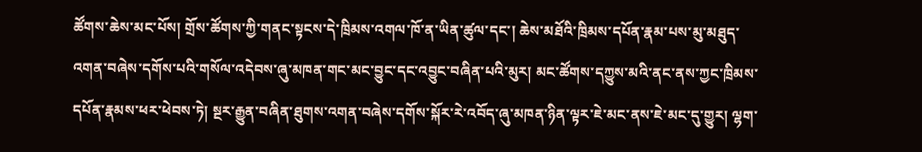ཚོགས་ཆེས་མང་པོས། གྲོས་ཚོགས་ཀྱི་གནང་སྟངས་དེ་ཁྲིམས་འགལ་ཁོ་ན་ཡིན་ཚུལ་དང་། ཆེས་མཐོའི་ཁྲིམས་དཔོན་རྣམ་པས་མུ་མཐུད་འགན་བཞེས་དགོས་པའི་གསོལ་འདེབས་ཞུ་མཁན་གང་མང་བྱུང་དང་འབྱུང་བཞིན་པའི་མུར། མང་ཚོགས་དཀྱུས་མའི་ནང་ནས་ཀྱང་ཁྲིམས་དཔོན་རྣམས་ཕར་ཕེབས་ཏེ། སྔར་རྒྱུན་བཞིན་ཐུགས་འགན་བཞེས་དགོས་སྐོར་རེ་འབོད་ཞུ་མཁན་ཉིན་ལྟར་ཇེ་མང་ནས་ཇེ་མང་དུ་གྱུར། ལྷག་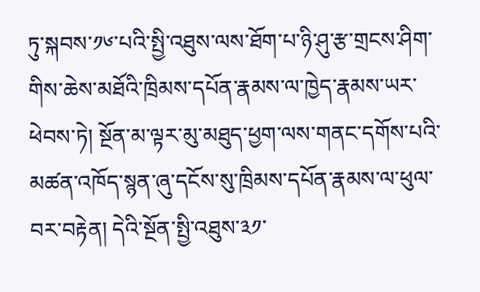ཏུ་སྐབས་༡༦་པའི་སྤྱི་འཐུས་ལས་ཐོག་པ་ཉི་ཤུ་རྩ་གྲངས་ཤིག་གིས་ཆེས་མཐོའི་ཁྲིམས་དཔོན་རྣམས་ལ་ཁྱེད་རྣམས་ཡར་ཕེབས་ཏེ། སྔོན་མ་ལྟར་མུ་མཐུད་ཕྱག་ལས་གནང་དགོས་པའི་མཚན་འཁོད་སྙན་ཞུ་དངོས་སུ་ཁྲིམས་དཔོན་རྣམས་ལ་ཕུལ་བར་བརྟེན། དེའི་སྔོན་སྤྱི་འཐུས་༣༡་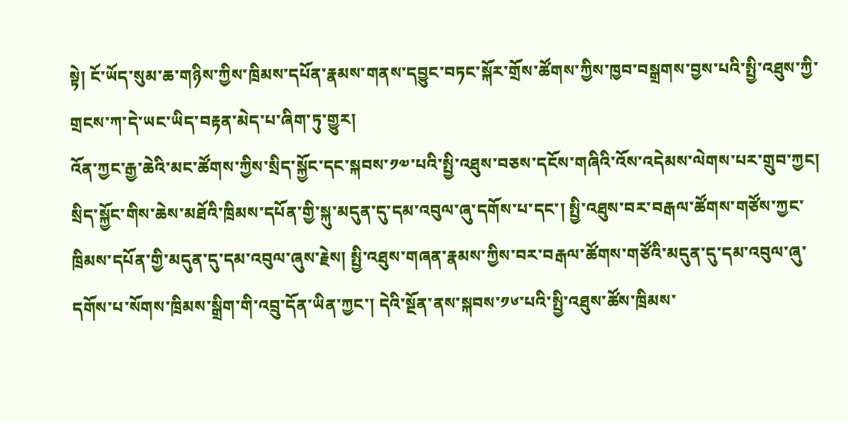སྟེ། ངོ་ཡོད་སུམ་ཆ་གཉིས་ཀྱིས་ཁྲིམས་དཔོན་རྣམས་གནས་དབྱུང་བཏང་སྐོར་གྲོས་ཚོགས་ཀྱིས་ཁྱབ་བསྒྲགས་བྱས་པའི་སྤྱི་འཐུས་ཀྱི་གྲངས་ཀ་དེ་ཡང་ཡིད་བརྟན་མེད་པ་ཞིག་ཏུ་གྱུར།
འོན་ཀྱང་རྒྱ་ཆེའི་མང་ཚོགས་ཀྱིས་སྲིད་སྐྱོང་དང་སྐབས་༡༧་པའི་སྤྱི་འཐུས་བཅས་དངོས་གཞིའི་འོས་འདེམས་ལེགས་པར་གྲུབ་ཀྱང། སྲིད་སྐྱོང་གིས་ཆེས་མཐོའི་ཁྲིམས་དཔོན་གྱི་སྐུ་མདུན་དུ་དམ་འབུལ་ཞུ་དགོས་པ་དང་། སྤྱི་འཐུས་བར་བརྒལ་ཚོགས་གཙོས་ཀྱང་ཁྲིམས་དཔོན་གྱི་མདུན་དུ་དམ་འབུལ་ཞུས་རྗེས། སྤྱི་འཐུས་གཞན་རྣམས་ཀྱིས་བར་བརྒལ་ཚོགས་གཙོའི་མདུན་དུ་དམ་འབུལ་ཞུ་དགོས་པ་སོགས་ཁྲིམས་སྒྲིག་གི་འབྲུ་དོན་ཡིན་ཀྱང་། དེའི་སྔོན་ནས་སྐབས་༡༦་པའི་སྤྱི་འཐུས་ཚོས་ཁྲིམས་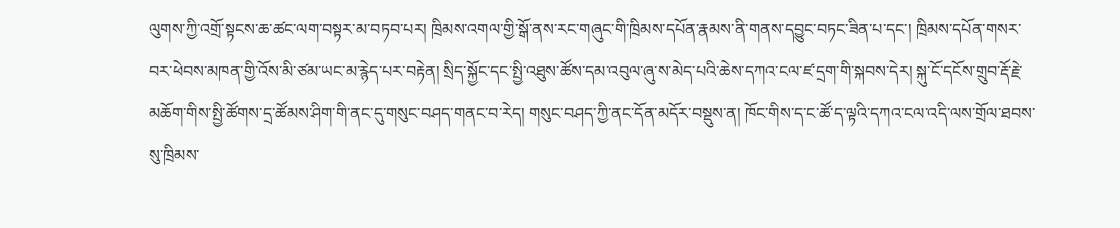ལུགས་ཀྱི་འགྲོ་སྟངས་ཆ་ཚང་ལག་བསྟར་མ་བཏབ་པར། ཁྲིམས་འགལ་གྱི་སྒོ་ནས་རང་གཞུང་གི་ཁྲིམས་དཔོན་རྣམས་ནི་གནས་དབྱུང་བཏང་ཟིན་པ་དང་། ཁྲིམས་དཔོན་གསར་བར་ཕེབས་མཁན་གྱི་འོས་མི་ཙམ་ཡང་མ་རྙེད་པར་བརྟེན། སྲིད་སྐྱོང་དང་སྤྱི་འཐུས་ཚོས་དམ་འབུལ་ཞུ་ས་མེད་པའི་ཆེས་དཀའ་ངལ་ཛ་དྲག་གི་སྐབས་དེར། སྐུ་ངོ་དངོས་གྲུབ་རྡོ་རྗེ་མཆོག་གིས་སྤྱི་ཚོགས་དྲ་ཚོམས་ཤིག་གི་ནང་དུ་གསུང་བཤད་གནང་བ་རེད། གསུང་བཤད་ཀྱི་ནང་དོན་མདོར་བསྡུས་ན། ཁོང་གིས་ད་ང་ཚོ་ད་ལྟའི་དཀའ་ངལ་འདི་ལས་གྲོལ་ཐབས་སུ་ཁྲིམས་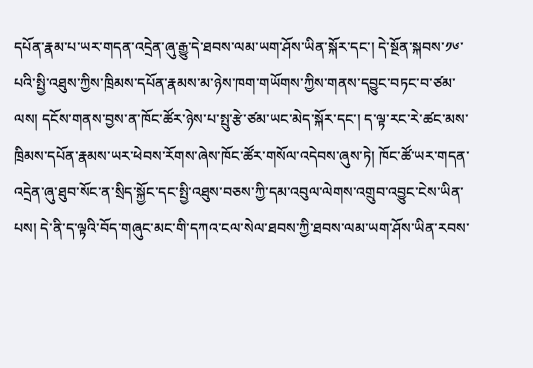དཔོན་རྣམ་པ་ཡར་གདན་འདྲེན་ཞུ་རྒྱུ་དེ་ཐབས་ལམ་ཡག་ཤོས་ཡིན་སྐོར་དང་། དེ་སྔོན་སྐབས་༡༦་པའི་སྤྱི་འཐུས་ཀྱིས་ཁྲིམས་དཔོན་རྣམས་མ་ཉེས་ཁག་གཡོགས་ཀྱིས་གནས་དབྱུང་བཏང་བ་ཙམ་ལས། དངོས་གནས་བྱས་ན་ཁོང་ཚོར་ཉེས་པ་སྤུ་རྩེ་ཙམ་ཡང་མེད་སྐོར་དང་། ད་ལྟ་རང་རེ་ཚང་མས་ཁྲིམས་དཔོན་རྣམས་ཡར་ཕེབས་རོགས་ཞེས་ཁོང་ཚོར་གསོལ་འདེབས་ཞུས་ཏེ། ཁོང་ཚོ་ཡར་གདན་འདྲེན་ཞུ་ཐུབ་སོང་ན་སྲིད་སྐྱོང་དང་སྤྱི་འཐུས་བཅས་ཀྱི་དམ་འབུལ་ལེགས་འགྲུབ་འབྱུང་ངེས་ཡིན་པས། དེ་ནི་ད་ལྟའི་བོད་གཞུང་མང་གི་དཀའ་ངལ་སེལ་ཐབས་ཀྱི་ཐབས་ལམ་ཡག་ཤོས་ཡིན་རབས་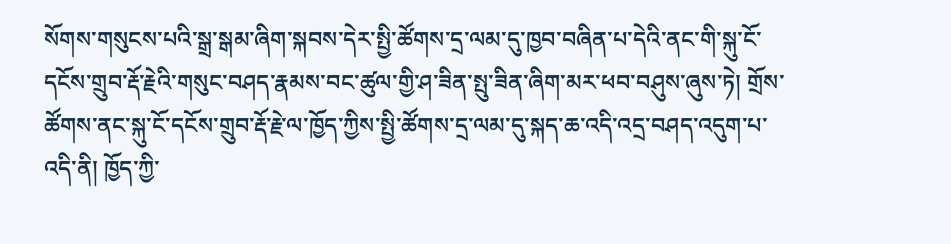སོགས་གསུངས་པའི་སྒྲ་སྒམ་ཞིག་སྐབས་དེར་སྤྱི་ཚོགས་དྲ་ལམ་དུ་ཁྱབ་བཞིན་པ་དེའི་ནང་གི་སྐུ་ངོ་དངོས་གྲུབ་རྡོ་རྗེའི་གསུང་བཤད་རྣམས་བང་ཚུལ་གྱི་ཤ་ཟིན་སྤུ་ཟིན་ཞིག་མར་ཕབ་བཤུས་ཞུས་ཏེ། གྲོས་ཚོགས་ནང་སྐུ་ངོ་དངོས་གྲུབ་རྡོ་རྗེ་ལ་ཁྱོད་ཀྱིས་སྤྱི་ཚོགས་དྲ་ལམ་དུ་སྐད་ཆ་འདི་འདྲ་བཤད་འདུག་པ་འདི་ནི། ཁྱོད་ཀྱི་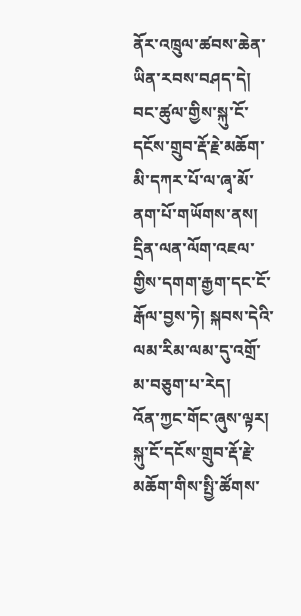ནོར་འཁྲུལ་ཚབས་ཆེན་ཡིན་རབས་བཤད་དེ། བང་ཚུལ་གྱིས་སྐུ་ངོ་དངོས་གྲུབ་རྡོ་རྗེ་མཆོག་མི་དཀར་པོ་ལ་ཞྭ་མོ་ནག་པོ་གཡོགས་ནས། དྲིན་ལན་ལོག་འཇལ་གྱིས་དགག་རྒྱག་དང་ངོ་རྒོལ་བྱས་ཏེ། སྐབས་དེའི་ལམ་རིམ་ལམ་དུ་འགྲོ་མ་བཅུག་པ་རེད།
འོན་ཀྱང་གོང་ཞུས་ལྟར། སྐུ་ངོ་དངོས་གྲུབ་རྡོ་རྗེ་མཆོག་གིས་སྤྱི་ཚོགས་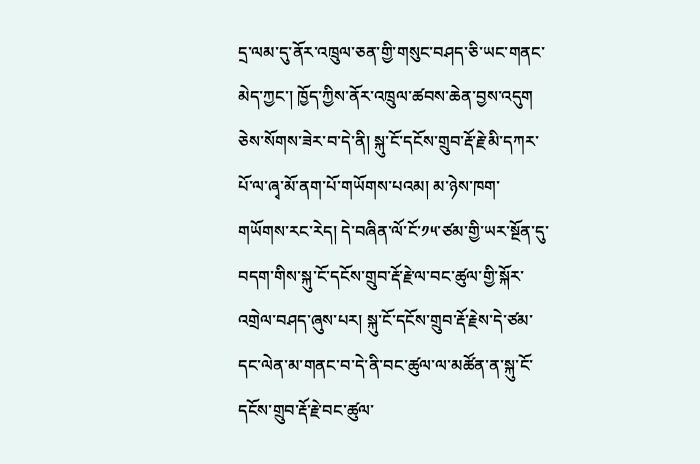དྲ་ལམ་དུ་ནོར་འཁྲུལ་ཅན་གྱི་གསུང་བཤད་ཅི་ཡང་གནང་མེད་ཀྱང་། ཁྱོད་ཀྱིས་ནོར་འཁྲུལ་ཚབས་ཆེན་བྱས་འདུག ཅེས་སོགས་ཟེར་བ་དེ་ནི། སྐུ་ངོ་དངོས་གྲུབ་རྡོ་རྗེ་མི་དཀར་པོ་ལ་ཞྭ་མོ་ནག་པོ་གཡོགས་པའམ། མ་ཉེས་ཁག་གཡོགས་རང་རེད། དེ་བཞིན་ལོ་ངོ་༡༥་ཙམ་གྱི་ཡར་སྔོན་དུ་བདག་གིས་སྐུ་ངོ་དངོས་གྲུབ་རྡོ་རྗེ་ལ་བང་ཚུལ་གྱི་སྐོར་འགྲེལ་བཤད་ཞུས་པར། སྐུ་ངོ་དངོས་གྲུབ་རྡོ་རྗེས་དེ་ཙམ་དང་ལེན་མ་གནང་བ་དེ་ནི་བང་ཚུལ་ལ་མཚོན་ན་སྐུ་ངོ་དངོས་གྲུབ་རྡོ་རྗེ་བང་ཚུལ་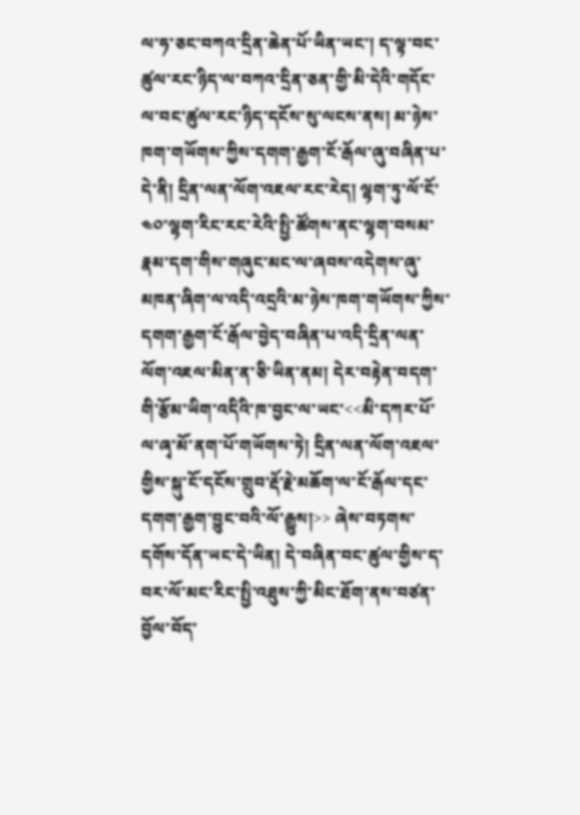ལ་ཧ་ཅང་བཀའ་དྲིན་ཆེན་པོ་ཡིན་ཡང་། ད་ལྟ་བང་ཚུལ་རང་ཉིད་ལ་བཀའ་དྲིན་ཅན་གྱི་མི་དེའི་གདོང་ལ་བང་ཚུལ་རང་ཉིད་དངོས་སུ་ལངས་ནས། མ་ཉེས་ཁག་གཡོགས་ཀྱིས་དགག་རྒྱག་ངོ་རྒོལ་ཞུ་བཞིན་པ་དེ་ནི། དྲིན་ལན་ལོག་འཇལ་རང་རེད། ལྷག་ཏུ་ལོ་ངོ་༤༠་ལྷག་རིང་རང་རེའི་སྤྱི་ཚོགས་ནང་ལྷག་བསམ་རྣམ་དག་གིས་གཞུང་མང་ལ་ཞབས་འདེགས་ཞུ་མཁན་ཞིག་ལ་འདི་འདྲའི་མ་ཉེས་ཁག་གཡོགས་ཀྱིས་དགག་རྒྱག་ངོ་རྒོལ་བྱེད་བཞིན་པ་འདི་དྲིན་ལན་ལོག་འཇལ་མིན་ན་ཅི་ཡིན་ནམ། དེར་བརྟེན་བདག་གི་རྩོམ་ཡིག་འདིའི་ཁ་བྱང་ལ་ཡང་<<མི་དཀར་པོ་ལ་ཞྭ་མོ་ནག་པོ་གཡོགས་ཏེ། དྲིན་ལན་ལོག་འཇལ་གྱིས་སྐུ་ངོ་དངོས་གྲུབ་རྡོ་རྗེ་མཆོག་ལ་ངོ་རྒོལ་དང་དགག་རྒྱག་བྱུང་བའི་ལོ་རྒྱུས།>> ཞེས་བཏགས་དགོས་དོན་ཡང་དེ་ཡིན། དེ་བཞིན་བང་ཚུལ་གྱིས་ད་བར་ལོ་མང་རིང་སྤྱི་འཐུས་ཀྱི་མིང་ཐོག་ནས་བཙན་བྱོལ་བོད་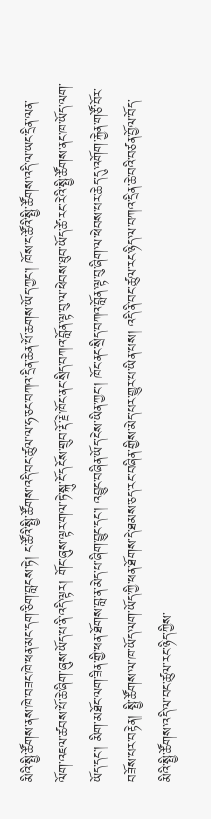མིའི་སྤྱི་ཚོགས་ནས་ཁེ་བཟང་ཁེ་ཕན་མང་དག་ཅིག་བླངས་ཏེ། ང་ཚོའི་སྤྱི་ཚོགས་འདི་བང་ཚུལ་ལ་ཧ་ཅང་བཀའ་དྲིན་ཆེན་པོ་ཆགས་ཡོད་ཀྱང་། ཁོས་ང་ཚོའི་སྤྱི་ཚོགས་འདི་ལ་ཡང་དྲིན་ལན་ལོག་འཇལ་ཚབས་པོ་ཆེ་ཞིག་ཞུས་ཡོད་པ་ནི་འདི་ལྟར། གོང་ཞུས་ལྟར་གལ་ཏེ་སྐུ་ངོ་དངོས་གྲུབ་རྡོ་རྗེ་ཁོང་ནང་སྲིད་བཀའ་བློན་ལྟ་བུ་ལ་ཕེབས་ཐུབ་ཡོད་ཚེ་རང་རེའི་སྤྱི་ཚོགས་ནང་ཁ་ཡོད་ལག་ཡོད་དང་། མིག་མཐོང་ལག་ཟིན་གྱི་ཕན་ཐོགས་བླ་ན་མེད་པ་ཞིག་བྱུང་དང་། འབྱུང་བཞིན་ཡོད་ངེས་ཡིན་ཀྱང་། ཁོང་ནང་སྲིད་བཀའ་བློན་ལྟ་བུ་ཞིག་ལ་ཕེབས་པར་ཆེད་དུ་འགོག་རྐྱེན་གཙོ་བོར་བཟོས་པར་བརྟེན། སྤྱི་ཚོགས་ལ་ཁ་ཡོད་ལག་ཡོད་ཀྱི་ཕན་ཐོགས་དེ་ཐམས་ཅད་རང་བཞིན་གྱིས་མེད་པར་གྱུར་པ་ཡིན་པས། འདི་ནི་བང་ཚུལ་རང་ཉིད་ལ་བཀའ་དྲིན་ཆེ་བའི་བཙན་བྱོལ་བོད་མིའི་སྤྱི་ཚོགས་འདི་ལ་བང་ཚུལ་རང་ཉིད་ཀྱིས་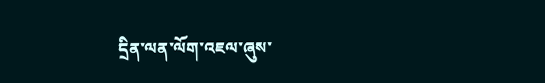དྲིན་ལན་ལོག་འཇལ་ཞུས་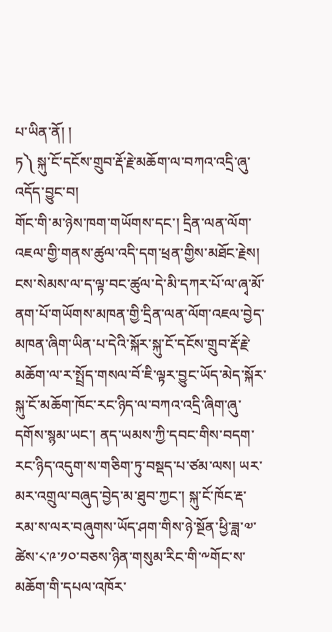པ་ཡིན་ནོ། །
ཏ༽ སྐུ་ངོ་དངོས་གྲུབ་རྡོ་རྗེ་མཆོག་ལ་བཀའ་འདྲི་ཞུ་འདོད་བྱུང་བ།
གོང་གི་མ་ཉེས་ཁག་གཡོགས་དང་། དྲིན་ལན་ལོག་འཇལ་གྱི་གནས་ཚུལ་འདི་དག་ཕྲན་གྱིས་མཐོང་རྗེས། ངས་སེམས་ལ་ད་ལྟ་བང་ཚུལ་དེ་མི་དཀར་པོ་ལ་ཞྭ་མོ་ནག་པོ་གཡོགས་མཁན་གྱི་དྲིན་ལན་ལོག་འཇལ་བྱེད་མཁན་ཞིག་ཡིན་པ་དེའི་སྐོར་སྐུ་ངོ་དངོས་གྲུབ་རྡོ་རྗེ་མཆོག་ལ་ར་སྤྲོད་གསལ་བོ་ཇི་ལྟར་བྱུང་ཡོད་མེད་སྐོར་སྐུ་ངོ་མཆོག་ཁོང་རང་ཉིད་ལ་བཀའ་འདྲི་ཞིག་ཞུ་དགོས་སྙམ་ཡང་། ནད་ཡམས་ཀྱི་དབང་གིས་བདག་རང་ཉིད་འདུག་ས་གཅིག་ཏུ་བསྡད་པ་ཙམ་ལས། ཡར་མར་འགྲུལ་བཞུད་བྱེད་མ་ཐུབ་ཀྱང་། སྐུ་ངོ་ཁོང་རྡ་རམ་ས་ལར་བཞུགས་ཡོད་ཤག་གིས་ཉེ་སྔོན་ཕྱི་ཟླ་༧་ཚེས་༨་༩་༡༠་བཅས་ཉིན་གསུམ་རིང་གི་༸གོང་ས་མཆོག་གི་དཔལ་འཁོར་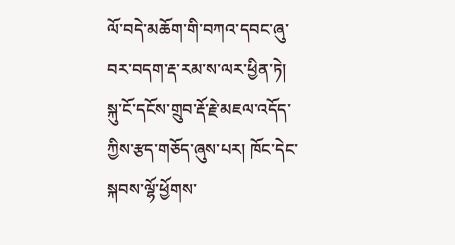ལོ་བདེ་མཆོག་གི་བཀའ་དབང་ཞུ་བར་བདག་རྡ་རམ་ས་ལར་ཕྱིན་ཏེ། སྐུ་ངོ་དངོས་གྲུབ་རྡོ་རྗེ་མཇལ་འདོད་ཀྱིས་རྩད་གཅོད་ཞུས་པར། ཁོང་དེང་སྐབས་ལྷོ་ཕྱོགས་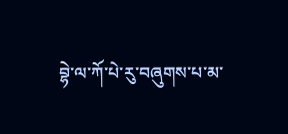བྷེ་ལ་ཀོ་པེ་རུ་བཞུགས་པ་མ་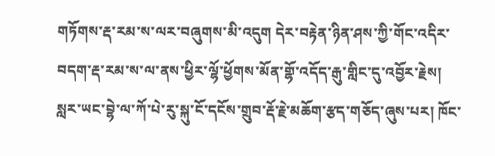གཏོགས་རྡ་རམ་ས་ལར་བཞུགས་མི་འདུག དེར་བརྟེན་ཉིན་ཤས་ཀྱི་གོང་འདིར་བདག་རྡ་རམ་ས་ལ་ནས་ཕྱིར་ལྷོ་ཕྱོགས་མོན་གྷོ་འདོད་རྒུ་གླིང་དུ་འབྱོར་རྗེས། སླར་ཡང་བྷེ་ལ་ཀོ་པེ་རུ་སྐུ་ངོ་དངོས་གྲུབ་རྡོ་རྗེ་མཆོག་རྩད་གཅོད་ཞུས་པར། ཁོང་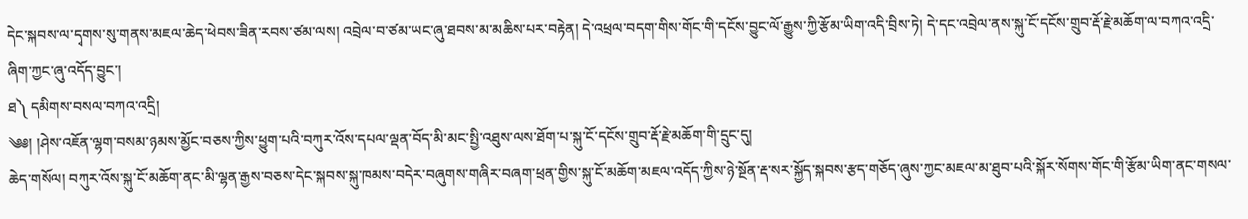དེང་སྐབས་ལ་དྭགས་སུ་གནས་མཇལ་ཆེད་ཕེབས་ཟིན་རབས་ཙམ་ལས། འབྲེལ་བ་ཙམ་ཡང་ཞུ་ཐབས་མ་མཆིས་པར་བརྟེན། དེ་འཕྲལ་བདག་གིས་གོང་གི་དངོས་བྱུང་ལོ་རྒྱུས་ཀྱི་རྩོམ་ཡིག་འདི་བྲིས་ཏེ། དེ་དང་འབྲེལ་ནས་སྐུ་ངོ་དངོས་གྲུབ་རྡོ་རྗེ་མཆོག་ལ་བཀའ་འདྲི་ཞིག་ཀྱང་ཞུ་འདོད་བྱུང་།
ཐ༽ དམིགས་བསལ་བཀའ་འདྲི།
༄༅། །ཤེས་འཇོན་ལྷག་བསམ་ཉམས་མྱོང་བཅས་ཀྱིས་ཕྱུག་པའི་བཀུར་འོས་དཔལ་ལྡན་བོད་མི་མང་སྤྱི་འཐུས་ལས་ཐོག་པ་སྐུ་ངོ་དངོས་གྲུབ་རྡོ་རྗེ་མཆོག་གི་དྲུང་དུ།
ཆེད་གསོལ། བཀུར་འོས་སྐུ་ངོ་མཆོག་ནང་མི་ལྷན་རྒྱས་བཅས་དེང་སྐབས་སྐུ་ཁམས་བདེར་བཞུགས་གཞིར་བཞག་ཕྲན་གྱིས་སྐུ་ངོ་མཆོག་མཇལ་འདོད་ཀྱིས་ཉེ་སྔོན་རྡ་སར་སྐྱོད་སྐབས་རྩད་གཅོད་ཞུས་ཀྱང་མཇལ་མ་ཐུབ་པའི་སྐོར་སོགས་གོང་གི་རྩོམ་ཡིག་ནང་གསལ་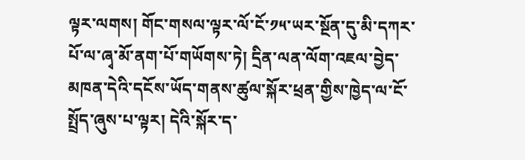ལྟར་ལགས། གོང་གསལ་ལྟར་ལོ་ངོ་༡༥་ཡར་སྔོན་དུ་མི་དཀར་པོ་ལ་ཞྭ་མོ་ནག་པོ་གཡོགས་ཏེ། དྲིན་ལན་ལོག་འཇལ་བྱེད་མཁན་དེའི་དངོས་ཡོད་གནས་ཚུལ་སྐོར་ཕྲན་གྱིས་ཁྱེད་ལ་ངོ་སྤྲོད་ཞུས་པ་ལྟར། དེའི་སྐོར་ད་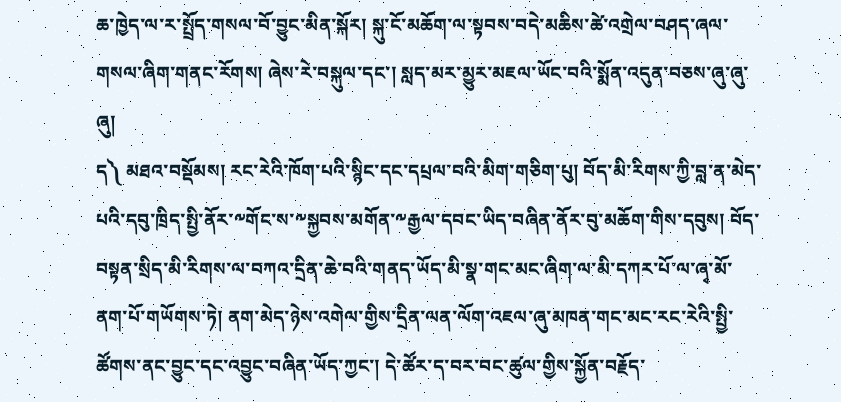ཆ་ཁྱེད་ལ་ར་སྤྲོད་གསལ་བོ་བྱུང་མིན་སྐོར། སྐུ་ངོ་མཆོག་ལ་སྟབས་བདེ་མཆིས་ཚེ་འགྲེལ་བཤད་ཞལ་གསལ་ཞིག་གནང་རོགས། ཞེས་རེ་བསྐུལ་དང་། སླད་མར་མྱུར་མཇལ་ཡོང་བའི་སྨོན་འདུན་བཅས་ཞུ་ཞུ་ཞུ།
ད༽ མཐའ་བསྡོམས། རང་རེའི་ཁོག་པའི་སྙིང་དང་དཔྲལ་བའི་མིག་གཅིག་པུ། བོད་མི་རིགས་ཀྱི་བླ་ན་མེད་པའི་དབུ་ཁྲིད་སྤྱི་ནོར་༸གོང་ས་༸སྐྱབས་མགོན་༸རྒྱལ་དབང་ཡིད་བཞིན་ནོར་བུ་མཆོག་གིས་དབུས། བོད་བསྟན་སྲིད་མི་རིགས་ལ་བཀའ་དྲིན་ཆེ་བའི་གནད་ཡོད་མི་སྣ་གང་མང་ཞིག་ལ་མི་དཀར་པོ་ལ་ཞྭ་མོ་ནག་པོ་གཡོགས་ཏེ། ནག་མེད་ཉེས་འགེལ་གྱིས་དྲིན་ལན་ལོག་འཇལ་ཞུ་མཁན་གང་མང་རང་རེའི་སྤྱི་ཚོགས་ནང་བྱུང་དང་འབྱུང་བཞིན་ཡོད་ཀྱང་། དེ་ཚོར་ད་བར་བང་ཚུལ་གྱིས་སྐྱོན་བརྗོད་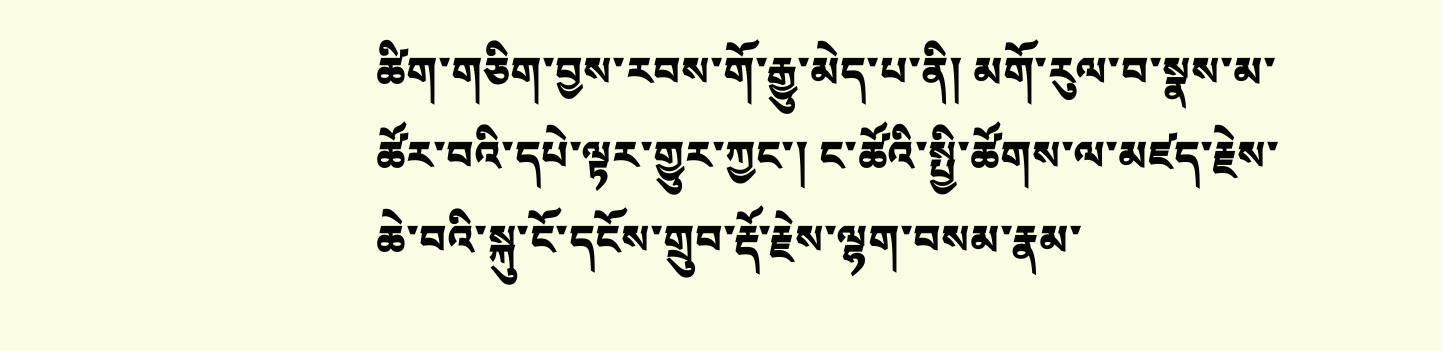ཚིག་གཅིག་བྱས་རབས་གོ་རྒྱུ་མེད་པ་ནི། མགོ་རུལ་བ་སྣས་མ་ཚོར་བའི་དཔེ་ལྟར་གྱུར་ཀྱང་། ང་ཚོའི་སྤྱི་ཚོགས་ལ་མཛད་རྗེས་ཆེ་བའི་སྐུ་ངོ་དངོས་གྲུབ་རྡོ་རྗེས་ལྷག་བསམ་རྣམ་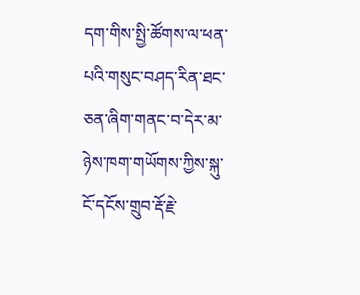དག་གིས་སྤྱི་ཚོགས་ལ་ཕན་པའི་གསུང་བཤད་རིན་ཐང་ཅན་ཞིག་གནང་བ་དེར་མ་ཉེས་ཁག་གཡོགས་ཀྱིས་སྐུ་ངོ་དངོས་གྲུབ་རྡོ་རྗེ་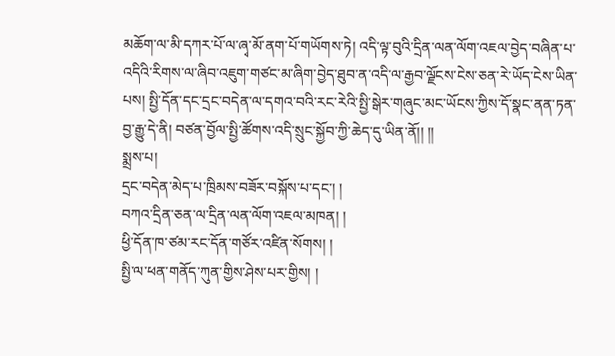མཆོག་ལ་མི་དཀར་པོ་ལ་ཞྭ་མོ་ནག་པོ་གཡོགས་ཏེ། འདི་ལྟ་བུའི་དྲིན་ལན་ལོག་འཇལ་བྱེད་བཞིན་པ་འདིའི་རིགས་ལ་ཞིབ་འཇུག་གཙང་མ་ཞིག་བྱེད་ཐུབ་ན་འདི་ལ་རྒྱབ་ལྗོངས་ངེས་ཅན་རེ་ཡོད་ངེས་ཡིན་པས། སྤྱི་དོན་དང་དྲང་བདེན་ལ་དགའ་བའི་རང་རེའི་སྤྱི་སྒེར་གཞུང་མང་ཡོངས་ཀྱིས་དོ་སྣང་ནན་ཏན་བྱ་རྒྱུ་དེ་ནི། བཙན་བྱོལ་སྤྱི་ཚོགས་འདི་སྲུང་སྐྱོབ་ཀྱི་ཆེད་དུ་ཡིན་ནོ།། །།
སྨྲས་པ།
དྲང་བདེན་མེད་པ་ཁྲིམས་བཟོར་བསྐོས་པ་དང་། །
བཀའ་དྲིན་ཅན་ལ་དྲིན་ལན་ལོག་འཇལ་མཁན། །
ཕྱི་དོན་ཁ་ཙམ་རང་དོན་གཙོར་འཛིན་སོགས། །
སྤྱི་ལ་ཕན་གནོད་ཀུན་གྱིས་ཤེས་པར་གྱིས། །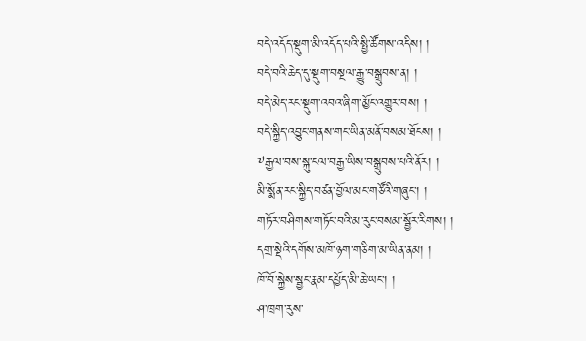བདེ་འདོད་སྡུག་མི་འདོད་པའི་སྤྱི་ཚོགས་འདིས། །
བདེ་བའི་ཆེད་དུ་སྡུག་བསྔལ་རྒྱུ་བསྒྲུབས་ན། །
བདེ་མེད་རང་སྡུག་འབའ་ཞིག་མྱོང་འགྱུར་བས། །
བདེ་སྐྱིད་འབྱུང་གནས་གང་ཡིན་མནོ་བསམ་ཐོངས། །
༸རྒྱལ་བས་སྐུ་ངལ་བརྒྱ་ཡིས་བསྒྲུབས་པའི་ནོར། །
མི་སྨོན་རང་སྐྱིད་བཙན་བྱོལ་མང་གཙོའི་གཞུང་། །
གཏོར་བཤིགས་གཏོང་བའི་མ་རུང་བསམ་སྦྱོར་རིགས། །
དགྲ་སྡེའི་དགོས་མཁོ་ཉག་གཅིག་མ་ཡིན་ནམ། །
ཁོ་བོ་སྐྱེས་སྦྱང་རྣམ་དཔྱོད་མི་ཆེ་ཡང་། །
ཤ་ཁྲག་རུས་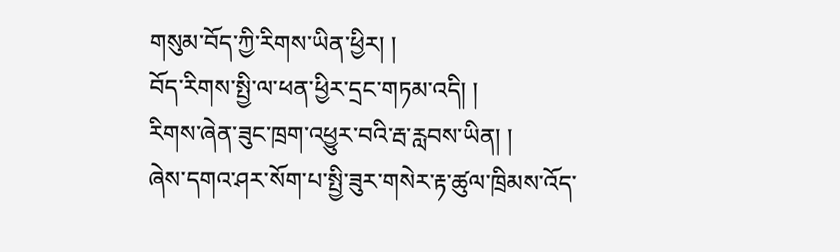གསུམ་བོད་ཀྱི་རིགས་ཡིན་ཕྱིར། །
བོད་རིགས་སྤྱི་ལ་ཕན་ཕྱིར་དྲང་གཏམ་འདི། །
རིགས་ཞེན་ཟུང་ཁྲག་འཕྱུར་བའི་རྦ་རླབས་ཡིན། །
ཞེས་དགའ་ཤར་སོག་པ་སྤྱི་ཟུར་གསེར་རྟ་ཚུལ་ཁྲིམས་འོད་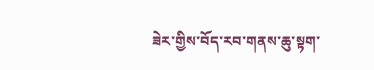ཟེར་གྱིས་བོད་རབ་གནས་ཆུ་སྟག་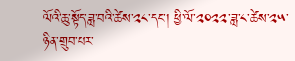ལོའི་ཆུ་སྟོད་ཟླ་བའི་ཚེས་༢༨་དང་། ཕྱི་ལོ་༢༠༢༢་ཟླ་༨་ཚེས་༢༥་ཉིན་གྲུབ་པར་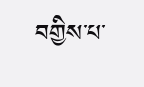བགྱིས་པ་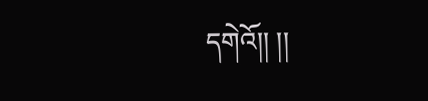དགེའོ།། །།